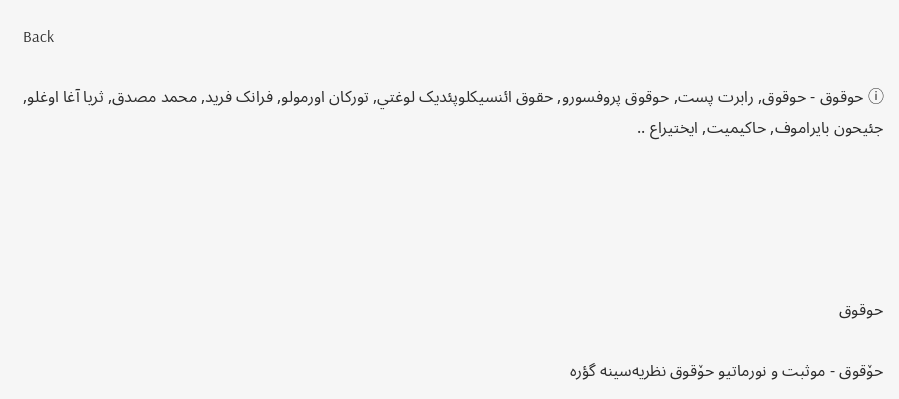Back

ⓘ حوقوق - حوقوق, رابرت پست, حوقوق پروفسورو, حقوق ائنسيکلوپئديک لوغتي, تورکان اورمولو, فرانک فرید, محمد مصدق, ثریا آغا اوغلو, جئیحون بایراموف, حاکیمیت, ایختیراع ..





حوقوق

حۆقوق - موثبت و نورماتیو حۆقوق نظریه‌سینه گؤره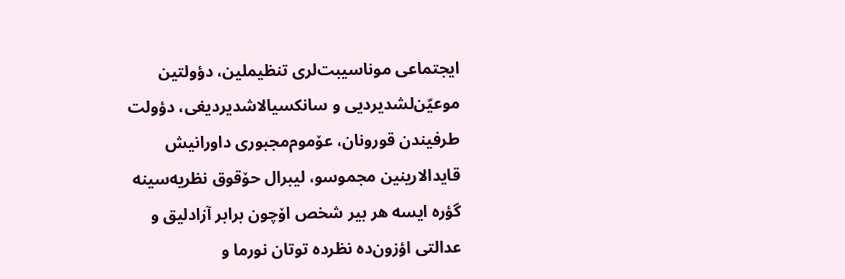ایجتماعی موناسیبت‌لری تنظیملین، دؤولتین موعیّن‌لشدیردیی و سانکسیالاشدیردیغی، دؤولت طرفیندن قورونان، عۆموم‌مجبوری داورانیش قایدالارینین مجموسو، لیبرال حۆقوق نظریه‌سینه گؤره ایسه هر بیر شخص اۆچون برابر آزادلیق و عدالتی اؤزون‌ده نظرده توتان نورما و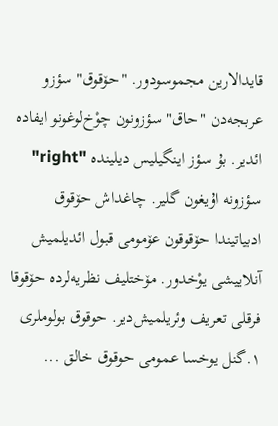قایدالارین مجموسودور. "حۆقوق" سؤزو عربجه‌دن "حاق" سؤزونون چوْخ‌لوغونو ایفاده ائدیر. بۇ سؤز اینگیلیس دیلینده "right" سؤزونه اۇیغون گلیر. چاغداش حۆقوق ادبیاتیندا حۆقوقون عۆمومی قبول ائدیلمیش آنلاییشی یوْخدور. مۆختلیف نظریه‌لرده حۆقوقا فرقلی تعریف وئریلمیش‌دیر. حوقوق بولوملری ۱.گنل یوخسا عمومی حوقوق خالق ...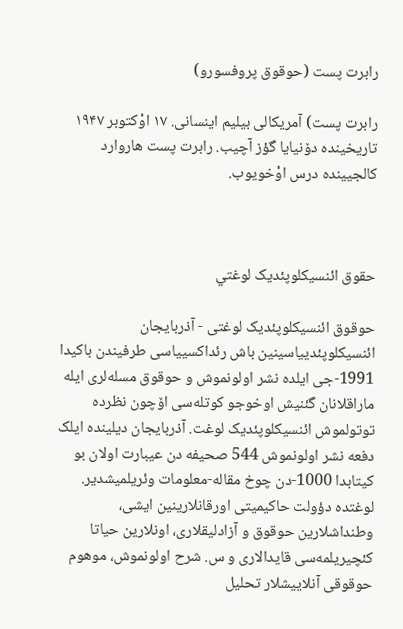رابرت پست (حوقوق پروفسورو)

رابرت پست) آمریکالی بیلیم اینسانی. ۱۷ اوْکتوبر ۱۹۴۷ تاریخینده دۆنیایا گؤز آچیب. رابرت پست هاروارد کالجیینده درس اوْخویوب.



حقوق ائنسيکلوپئديک لوغتي

حوقوق ائنسیکلوپئدیک لوغتی - آذربایجان ائنسیکلوپئدییاسینین باش رئداکسییاسی طرفیندن باکیدا 1991-جی ایلده نشر اولونموش و حوقوق مسله‌لری ایله ماراقلانان گئنیش اوخوجو کوتله‌سی اۆچون نظرده توتولموش ائنسیکلوپئدیک لوغت. آذربایجان دیلینده ایلک دفعه نشر اولونموش 544 صحیفه دن عیبارت اولان بو کیتابدا 1000-دن چوخ مقاله-معلومات وئریلمیشدیر. لوغتده دؤولت حاکیمیتی اورقانلارینین ایشی، وطنداشلارین حوقوق و آزادلیقلاری، اونلارین حیاتا کئچیریلمه‌سی قایدالاری و س. شرح اولونموش، موهوم حوقوقی آنلاییشلار تحلیل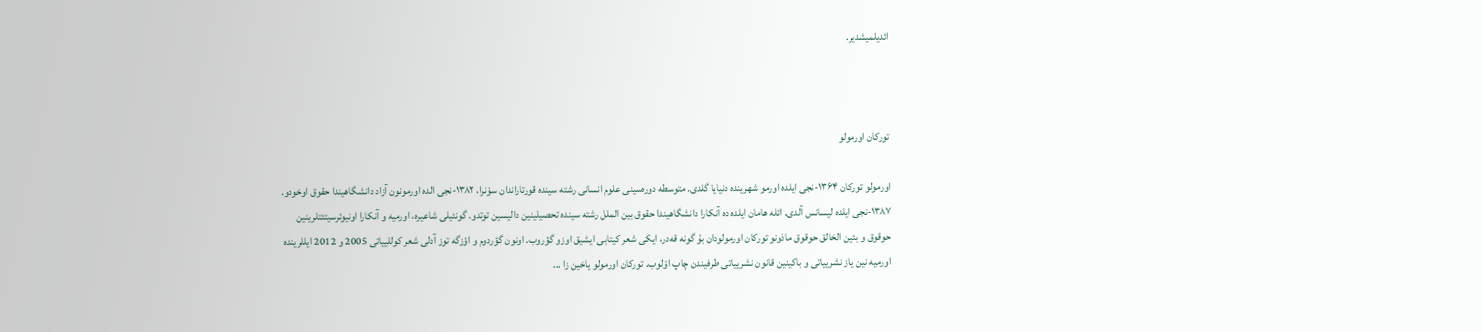ائدیلمیشدیر.



تورکان اورمولو

اورمولو تورکان ۱۳۶۴-نجی ایلده اورمو شهرینده دنیایا گلدی. متوسطه دوره‌سینی علوم انسانی رشته سینده قورتاراندان سوْنرا، ۱۳۸۲-نجی الده اورمونون آزاد دانشگاهیندا حقوق اوخودو. ۱۳۸۷-نجی ایلده لیسانس آلدی. ائله هامان ایلده ده آنکارا دانشگاهیندا حقوق بین الملل رشته سینده تحصیلینین دالیسین توتدو. گونئیلی شاعیره، اورمیه و آنکارا اونیوئرسیتئتلرینین حوقوق و بئین الخالق حوقوق ماذونو تورکان اورمولودان بۇ گونه قەدر، ایکی شعر کیتابی ایشیق اوزو گؤروب. اونون گؤردوم و اؤزگه توز آدلی شعر کوللییاتی 2005 و 2012 ایللرینده اورمیه نین یاز نشرییاتی و باکینین قانون نشرییاتی طرفیندن چاپ اوْلوب. تورکان اورمولو یاخین زا ...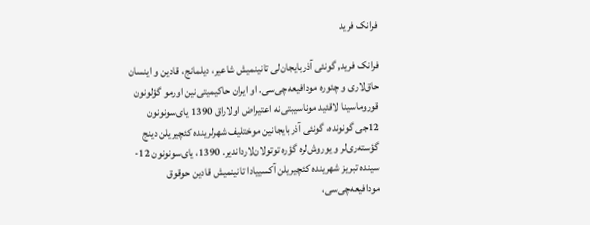فرانک فرید

فرانک فرید, گونئی آذربایجان‌لی تانینمیش شاعیر، دیلمانج، قادین و اینسان حاق‌لاری و چئوره مودافیعه‌چی‌سی. او ایران حاکیمیتی‌نین اورمو گؤلونون قوروماسینا لاقئید موناسیبتی‌نه اعتیراض اولاراق 1390 یای‌سونونون 12جی گونونده، گونئی آذربایجانین موختلیف شهرلرینده کئچیریلن دینج گؤسته‌ری‌لر و یوروش‌لره گؤره توتولان‌لارداندیر. 1390، یای‌سونونون 12-سینده تبریز شهرینده کئچیریلن آکسییادا تانینمیش قادین حوقوق مودافیعه‌چی‌سی،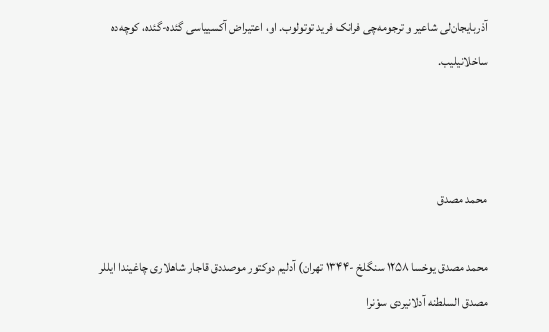آذربایجان‌لی شاعیر و ترجومه‌چی فرانک فرید توتولوب. او، اعتیراض آکسییاسی گئده-گئده، کوچه‌ده ساخلانیلیب.



محمد مصدق

محمد مصدق یوخسا ۱۲۵۸ سنگلخ -۱۳۴۴ تهران) آدلیم دوکتور موصددق قاجار شاهلاری چاغیندا ایللر مصدق السلطنه آدلانیردی سوْنرا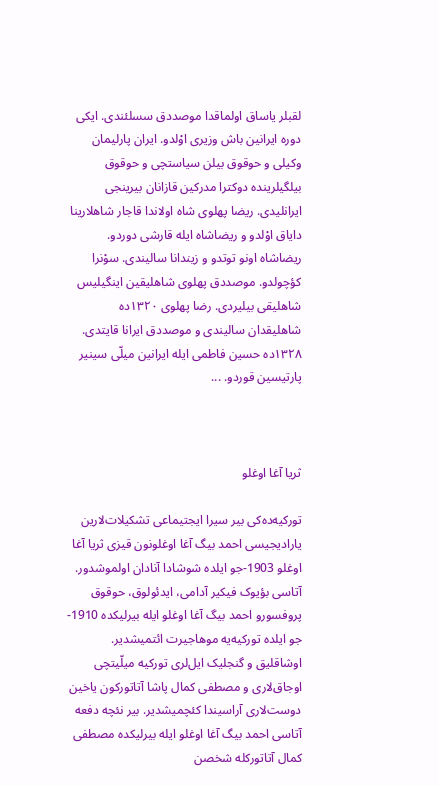لقبلر یاساق اولماقدا موصددق سسلئندی. ایکی دوره ایرانین باش وزیری اوْلدو. ایران پارلیمان وکیلی و حوقوق بیلن سیاستچی و حوقوق بیلگیلرینده دوکترا مدرکین قازانان بیرینجی ایرانلیدی. ریضا پهلوی شاه اولاندا قاجار شاهلارینا دایاق اوْلدو و ریضا‌شاه ایله قارشی دوردو. ریضا‌شاه اونو توتدو و زیندانا سالیندی. سوْنرا کؤچولدو. موصددق پهلوی شاهلیقین اینگیلیس شاهلیقی بیلیردی. رضا پهلوی ۱۳۲۰ده شاهلیقدان سالیندی و موصددق ایرانا قایتدی. ۱۳۲۸ده حسین فاطمی ایله ایرانین میلّی سینیر پارتیسین قوردو. ...



ثریا آغا اوغلو

تورکیه‌ده‌کی بیر سیرا ایجتیماعی تشکیلات‌لارین یارادیجیسی احمد بیگ آغا اوغلونون قیزی ثریا آغا اوغلو 1903-جو ایلده شوشادا آنادان اولموشدور. آتاسی بؤیوک فیکیر آدامی، ایدئولوق، حوقوق پروفسورو احمد بیگ آغا اوغلو ایله بیرلیکده 1910-جو ایلده تورکیه‌یه موهاجیرت ائتمیشدیر. اوشاقلیق و گنجلیک ایل‌لری تورکیه میلّیتچی اوجاق‌لاری و مصطفی کمال پاشا آتاتورکون یاخین دوست‌لاری آراسیندا کئچمیشدیر. بیر نئچه دفعه آتاسی احمد بیگ آغا اوغلو ایله بیرلیکده مصطفی کمال آتاتورکله شخصن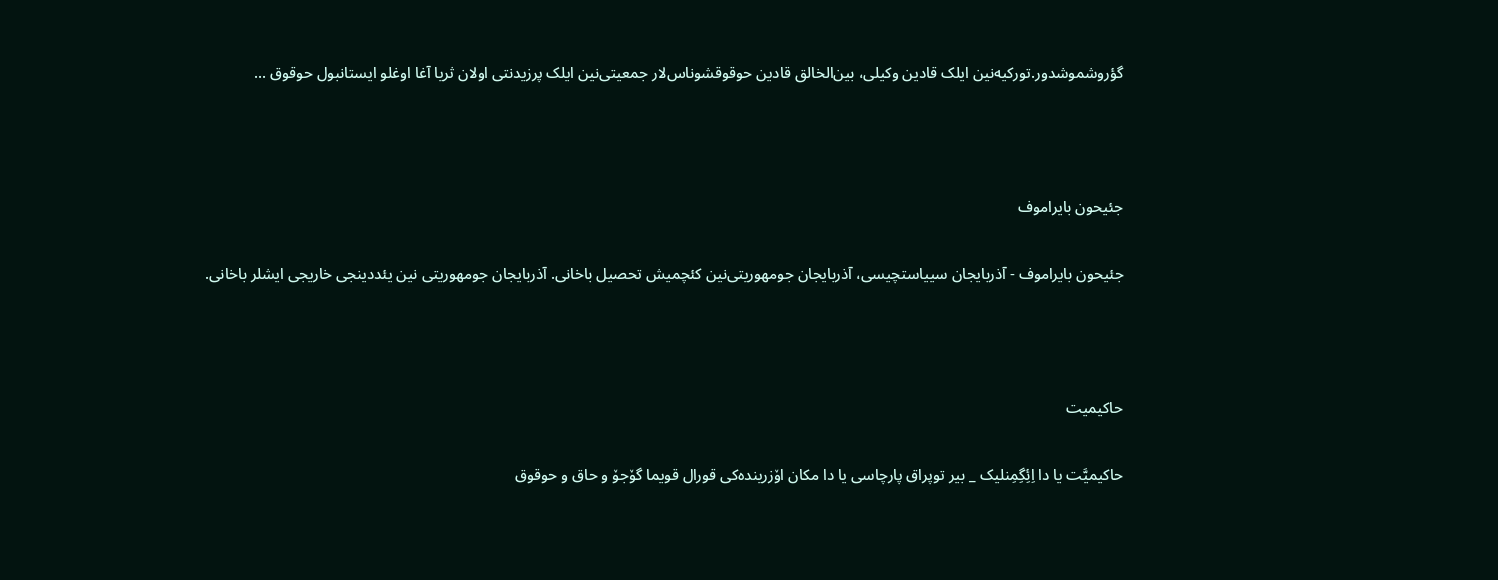گؤروشموشدور.تورکیه‌نین ایلک قادین وکیلی، بین‌الخالق قادین حوقوقشوناس‌لار جمعیتی‌نین ایلک پرزیدنتی اولان ثریا آغا اوغلو ایستانبول حوقوق ...



جئیحون بایراموف

جئیحون بایراموف - آذربایجان سییاستچیسی، آذربایجان جومهوریتی‌نین کئچمیش تحصیل باخانی. آذربایجان جومهوریتی نین یئددینجی خاریجی ایشلر باخانی.



حاکیمیت

حاکیمیَّت یا دا اِئِگِمِنلیک _ بیر توپراق پارچاسی یا دا مکان اۆزرینده‌کی قورال قویما گۆجۆ و حاق و حوقوق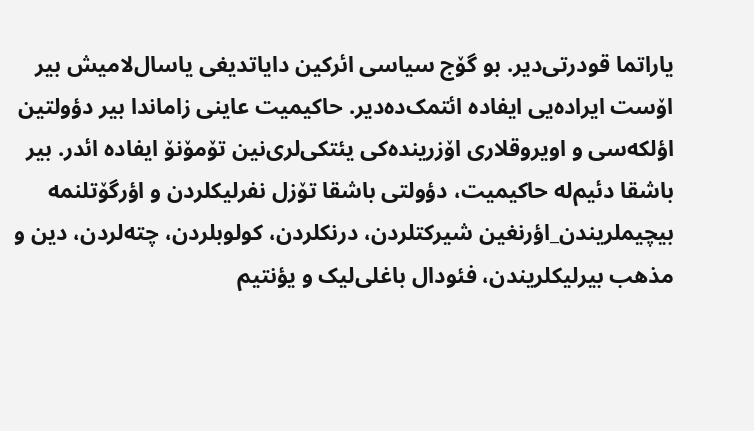یاراتما قودرتی‌دیر. بو گۆج سیاسی ائرکین دایاتدیغی یاسال‌لامیش بیر اۆست ایراده‌یی ایفاده ائتمک‌ده‌دیر. حاکیمیت عاینی زاماندا بیر دؤولتین اؤلکه‌سی و اویروقلاری اۆزرینده‌کی یئتکی‌لری‌نین تۆمۆنۆ ایفاده ائدر. بیر باشقا دئیم‌له حاکیمیت، دؤولتی باشقا تۆزل نفرلیکلردن و اؤرگۆتلنمه بیچیملریندن_اؤرنغین شیرکتلردن، درنکلردن، کولوبلردن، چته‌لردن، دین و مذهب بیرلیکلریندن، فئودال باغلی‌لیک و یؤنتیم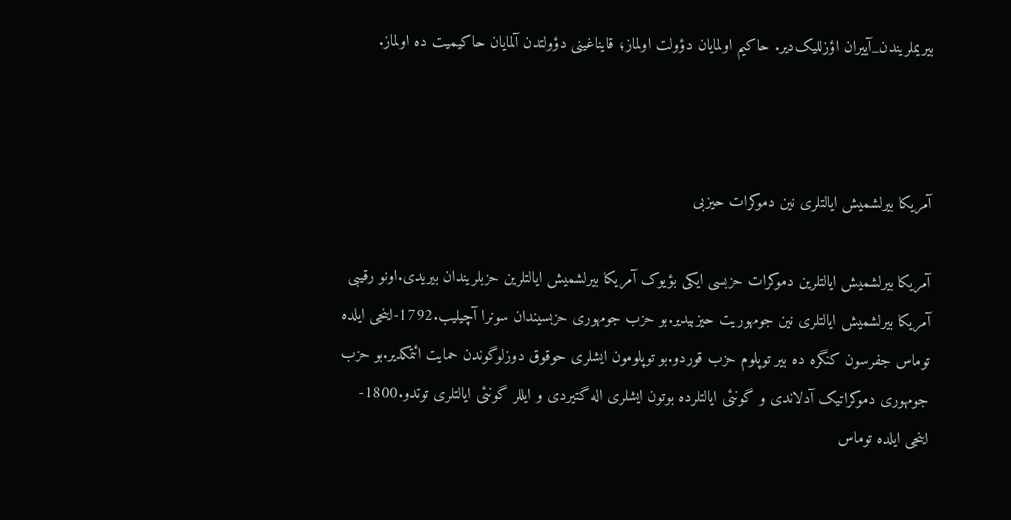بیریملریندن_آییران اؤزللیک‌دیر. حاکیم اولمایان دؤولت اولماز؛ قایناغینی دؤولتدن آلمایان حاکیمیت ده اولماز.



آمریکا بیرلشمیش ایالتلری نین دموکرات حیزبی

آمریکا بیرلشمیش ایالتلرین دموکرات حزبسی ایکی بؤیوک آمریکا بیرلشمیش ایالتلرین حزبلریندان بیریدی.اونو رقیبی آمریکا بیرلشمیش ایالتلری نین جومهوریت حیزبیدیر.بو حزب جومهوری حزبسیندان سونرا آچیلیب.1792-اینجی ایلده توماس جفرسون کنگره ده بیر توپلوم حزب قوردو.بو توپلومون ایشلری حوقوق دوزلوگوندن حمایت ائتمکدیر.بو حزب جومهوری دموکراتیک آدلاندی و گونئی ایالتلرده بوتون ایشلری اله گتیردی و ایللر گونئی ایالتلری توتدو.1800-اینجی ایلده توماس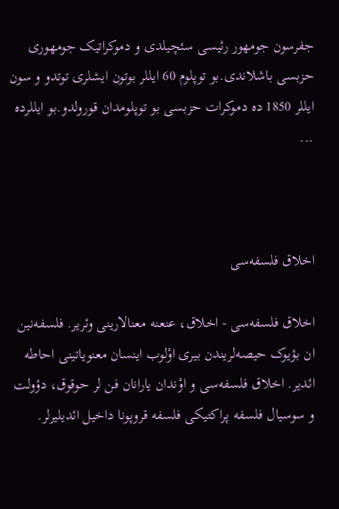جفرسون جومهور رئیسی سئچیلدی و دموکراتیک جومهوری حزبسی باشلاندی.بو توپلوم 60 ایللر بوتون ایشلری توتدو و سون ایللر 1850 ده دموکرات حزبسی بو توپلومدان قورولدو.بو ایللرده ...



اخلاق فلسفه‌سی

اخلاق فلسفه‌سی - اخلاق، عنعنه‌‌ معنالارینی وئریر. فلسفه‌نین ان بؤيوک حیصه‌‌لریندن بیری اوْلوب اینسان معنویاتینی احاطه‌‌ ائدیر. اخلاق فلسفه‌سی و اوْندان يارانان فن لر حوقوق، دؤولت و سوسیال فلسفه پراکتیکی فلسفه قروپونا داخیل ائدیلیرلر.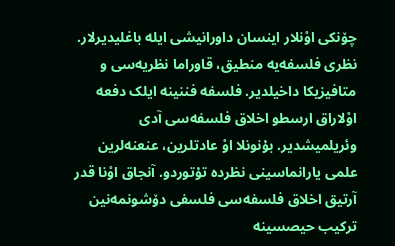چۆنکی اوْنلار اینسان داورانیشی ایله باغلیدیرلار. نظری فلسفه‌يه منطیق، قاوراما نظریه‌‌سی و متافیزیکا داخیلدیر. فلسفه فننینه ایلک دفعه‌‌ اوْلاراق ارسطو اخلاق فلسفه‌سی آدی وئریلمیشدیر. بۇنونلا اوْ عادتلرین، عنعنه‌‌لرین علمی يارانماسینی نظرده تۇتوردو. آنجاق اوْنا قدر آرتیق اخلاق فلسفه‌سی فلسفی دۆشونمه‌نین ترکیب حیصسینه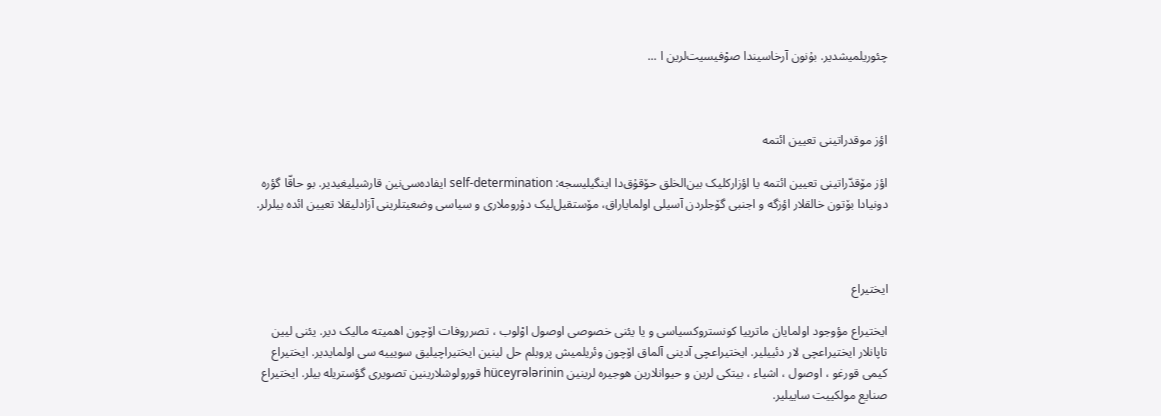چئوریلمیشدیر. بۇنون آرخاسیندا صوْفیسیت‌لرین ا ...



اؤز موقدراتینی تعیین ائتمه

اؤز مۆقدّراتینی تعیین ائتمه یا اؤزارکلیک بین‌الخلق حۆقۇق‌دا اینگیلیسجه: self-determination ایفاده‌سی‌نین قارشیلیغیدیر. بو حاقّا گؤره دونیادا بۆتون خالقلار اؤزگه و اجنبی گۆجلردن آسیلی اولمایاراق، مۆستقیل‌لیک دۇروملاری و سیاسی وضعیتلرینی آزادلیقلا تعیین ائده بیلرلر.



ایختیراع

ایختیراع مؤوجود اولمایان ماترییا کونستروکسیاسی و یا یئنی خصوصی اوصول اوْلوب ، تصرروفات اۆچون اهمیته مالیک دیر. یئنی لیین تاپانلار ایختیراعچی لار دئییلیر. ایختیراعچی آدینی آلماق اۆچون وئریلمیش پروبلم حل لینین ایختیراچیلیق سویییه سی اولمایدیر. ایختیراع کیمی قورغو ، اوصول ، اشیاء ، بیتکی لرین و حیوانلارین هوجیره لرینین hüceyrələrinin قورولوشلارینین تصویری گؤستریله بیلر. ایختیراع صنایع مولکییت ساییلیر.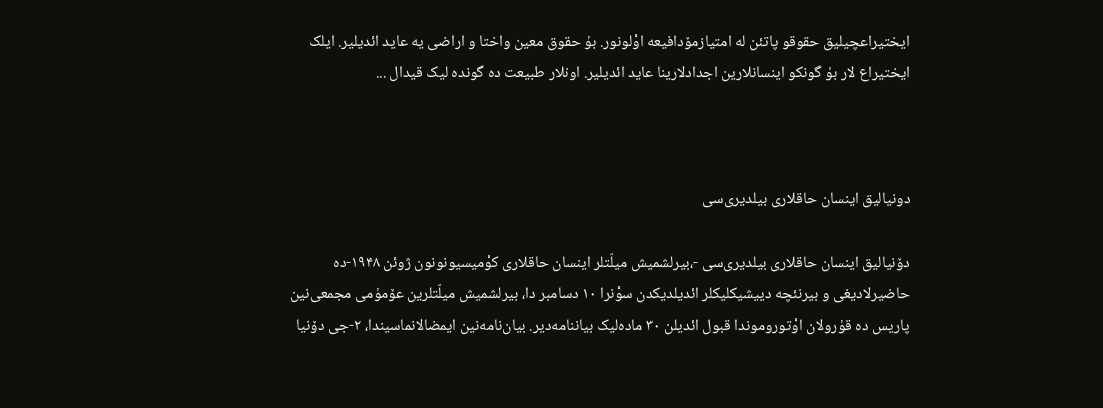ایختیراعچیلیق حقوقو پاتئن له امتیازمۆدافیعه اوْلونور. بۇ حقوق معین واختا و اراضی یه عاید ائدیلیر. ایلک ایختیراع لار بۇ گونکو اینسانلارین اجدادلارینا عاید ائدیلیر. اونلار طبیعت ده گونده لیک قیدال ...



دونیالیق اینسان حاقلاری بیلدیری‌سی

دۆنیالیق اینسان حاقلاری بیلدیری‌سی -،بیرلشمیش میلّتلر اینسان حاقلاری کوْمیسیونونون ژوئن ۱۹۴۸-ده حاضیرلادیغی و بیرنئچه دییشیکلیکلر ائدیلدیکدن سوْنرا ۱۰ دسامبر دا، بیرلشمیش میلّتلرین عۆمۇمی مجمعی‌نین پاریس ده قۇرولان اوْتوروموندا قبول ائدیلن ۳۰ ماده‌لیک بیاننامه‌دیر. بیان‌نامه‌نین ایمضالانماسیندا، ۲-جی دۆنیا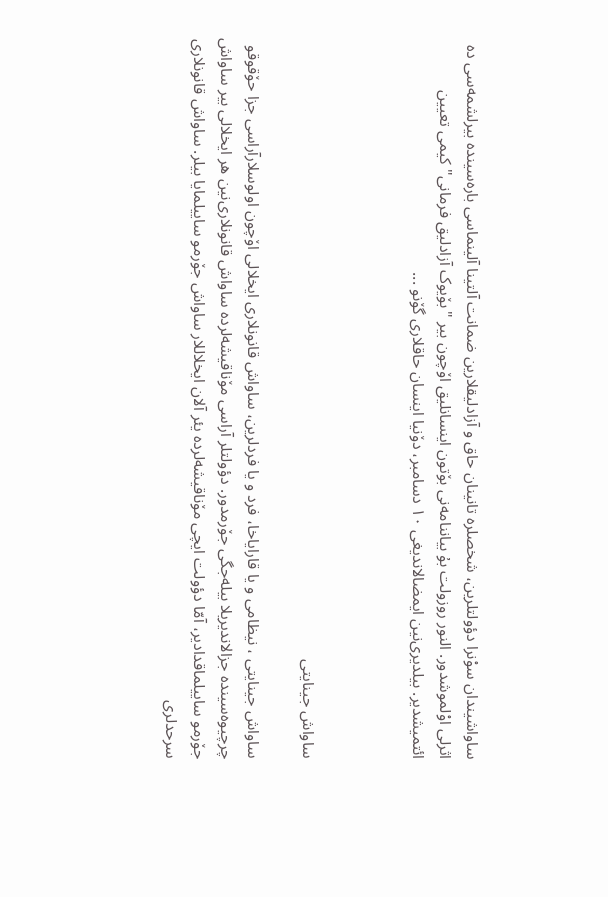ساواشیندان سوْنرا دؤولتلرین، شخصلره تانینان حاق و آزادلیقلارین ضمانت آلتینا آلینماسی باره‌سینده بیرلشمه‌سی ده اثرلی اوْلموشدور. النور روزولت بۇ بیاننامه‌نی بۆتون اینسانلیق اۆچون بیر "بۆیوک آزادلیق فرمانی" کیمی تعیین ائتمیشدیر. بیلدیری‌نین ایمضالاندیغی ۱۰ دسامبر، دۆنیا اینسان حاقلاری گۆنو ...



ساواش جینایتی

ساواش جینایتی ، نیظامی و یا قارایاخا، فرد و یا فردلرین، ساواش قانونلاری ایخلالی اۆچون اولوسلارآراسی جزا حۆقوقو چرچیوه‌سینده جزالاندیریلا بیله‌جگی جۆرمدور. دؤولتلر آراسی مۆناقیشه‌لرده ساواش قانونلاری‌نین هر ایخلالی بیر ساواش جۆرمو ساییلماقدادیر، آمّا دؤولت ایچی مۆناقیشه‌لرده یئر آلان ایخلاللار ساواش جۆرمو ساییلمایا بیلر. ساواش قانونلاری سرحدلری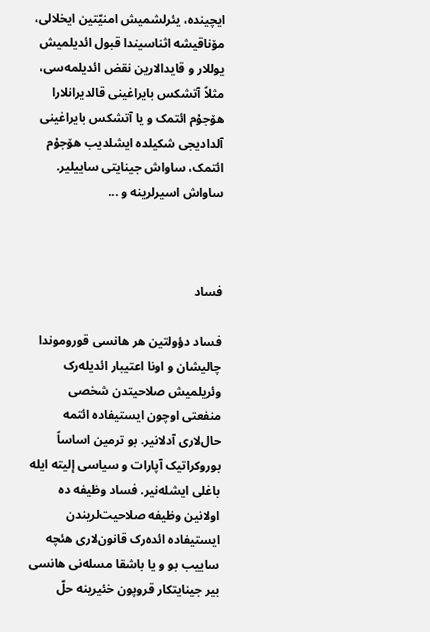ایچینده، یئرلشمیش امنیّتین ایخلالی، مۆناقیشه اثناسیندا قبول ائدیلمیش یوللار و قایدالارین نقض ائدیلمه‌سی، مثلاً آتشکس بایراغینی قالدیرانلارا هۆجۇم ائتمک و یا آتشکس بایراغینی آلدادیجی شکیلده ایشلدیب هۆجۇم ائتمک، ساواش جینایتی ساییلیر. ساواش اسیرلرینه و ...



فساد

فساد دؤولتین هر هانسی قوروموندا چالیشان و اونا اعتیبار ائدیله‌رک وئریلمیش صلاحیتدن شخصی منفعتی اوچون ایستیفاده ائتمه حال‌لاری آدلانیر. بو ترمین اساساً بوروکراتیک آپارات و سیاسی إلیته ایله باغلی ایشله‌نیر. فساد وظیفه ده اولانین وظیفه صلاحیت‌لریندن ایستیفاده ائده‌رک قانون‌لاری هئچه ساییب بو و یا باشقا مسله‌نی هانسی بیر جینایتکار قروپون خئیرینه حلّ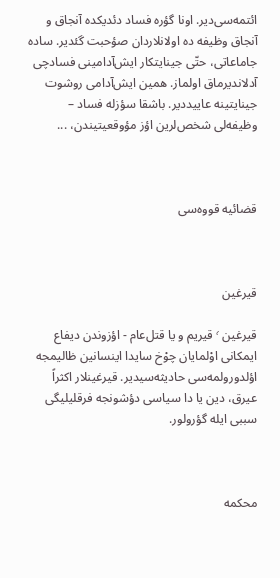ائتمه‌سی‌دیر. اونا گؤره فساد دئدیکده آنجاق و آنجاق وظیفه ده اولانلاردان صؤحبت گئدیر. ساده جاماعاتی، حتّی جینایتکار ایش‌آدامینی فسادچی آدلاندیرماق اولماز. همین ایش‌آدامی روشوت جینایتینه عاییددیر. باشقا سؤزله فساد – وظیفه‌لی شخص‌لرین اؤز مؤوقعیتیندن، ...



قضائیه قووه‌سی



قیرغین

قیرغین ٬ قیریم و یا قتل‌عام - اؤزوندن دیفاع ایمکانی اوْلمایان چوْخ سایدا اینسانین ظالیمجه اؤلدورولمه‌سی حادیثه‌‌سیدیر. قیرغینلار اکثراً عیرق، دین یا دا سیاسی دؤشونجه فرقلیلیگی سببی ایله گؤرولور.



محکمه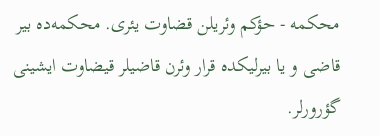محکمه - حؤکم وئریلن قضاوت یئری. محکمه‌ده بیر قاضی و یا بیرلیکده قرار وئرن قاضیلر قیضاوت ایشینی گؤرورلر.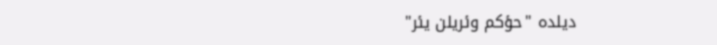دیلده "حؤکم وئریلن یئر"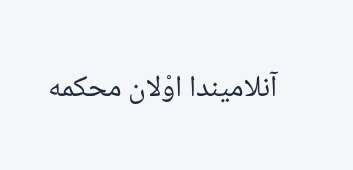آنلامیندا اوْلان محکمه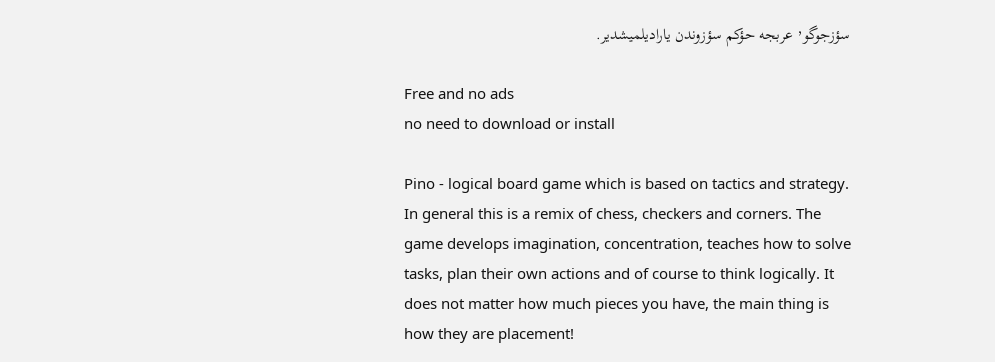سؤزجوگو٬ عربجه حؤکم سؤزوندن یارادیلمیشدیر.

Free and no ads
no need to download or install

Pino - logical board game which is based on tactics and strategy. In general this is a remix of chess, checkers and corners. The game develops imagination, concentration, teaches how to solve tasks, plan their own actions and of course to think logically. It does not matter how much pieces you have, the main thing is how they are placement!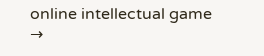online intellectual game →